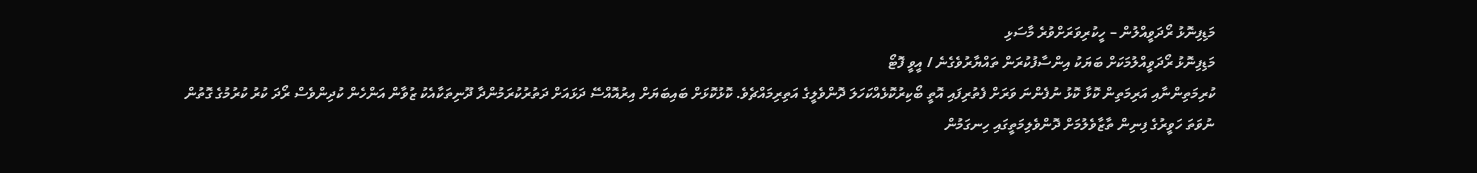މަޑިފިނޮޅު ރޯދަވީއްލުން – ހީކުރިވަރަށްވުރެ މާސަޅި
މަޑިފިނޮޅު ރޯދަވީއްލުމަކަށް ބަޔަކު އިންސާފުކުރަން ތައްޔާރުވެގެނެ / އީވީ ފޮޓޯ
ކުރިމަތިންނާއި އަރިމަތިން ކޮޅާ ކޮޅު ނުފެންނަ ވަރަށް ފެތުރިފައި އޮތީ ބޯކިރުކޮޅެއްކަހަލަ ދޮންވެލީގެ އަތިރިމައްޗެވެ. ކޮޅުކޮޅަށް ބައިބަޔަށް އިރުއޮއްސޭ ދަޅައަށް ދަތުރުކުރަމުންދާ ދޫނިތަކާއެކު ޒުވާން އަންހެން ކުދިންވެސް ރޯދަ ކުރު ކުރުމުގެ ގޮތުން ނުވަތަ ހަވީރުގެ ފިނިން ތާޒާވެލުމަށް ދޮންވެލިމަތީގައި ހިނގަމުން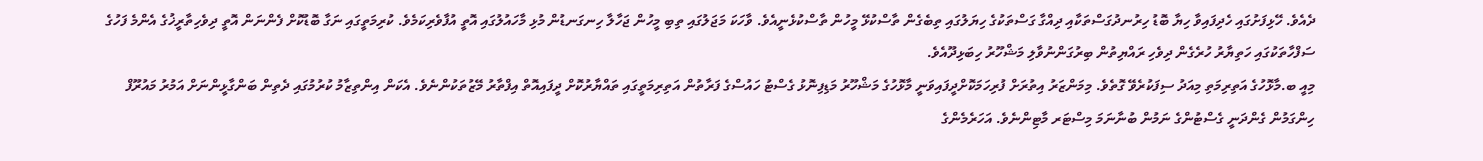ދެއެވެ. ހޭޅިފަށުގައި ހެދިފައިވާ ހިޔާ ބޮޑު ހިރުނދުގަސްތަކާއި ދިއްގާ ގަސްތަކުގެ ހިޔަލުގައި ތިބެގެން ތާސްކުޅޭ މީހުން ތާސްކުޅެނީއެވެ. ވާހަކަ މަޖަލުގައި ތިބި މީހުން ޖަހާލާ ހިނގަނޑުން މުޅި މާހައުލުގައި އޮތީ އުފާވެރިކަމެވެ. ކުރިމަތީގައި ނަގާ ބޮޑުކޮށް ފެންނަން އޮތީ ދިވެހިތާރީޚުގެ އެންމެ ފަހުގެ ސަފްހާތަކުގައި ހަތިޔާރު ހުރެގެން ދިވެހި ރައްޔިތުން ބިރުގަންނުވާލި މަޝްހޫރު ހިބަޅިދޫއެވެ.
މިއީ ބ.މާޅޮހުގެ އަތިރިމަތި މިއަދު ސިފަކުރެވޭ ގޮތެވެ. މިމަންޒަރު އިތުރަށް ފުރިހަމަކޮށްދީފައިވަނީ މާޅޮހުގެ މަޝްހޫރު މަޑިފިނޮޅު ގެސްޓު ހައުސްގެ ފަރާތުން އަތިރިމަތީގައި ތައްޔާރުކޮށް ދީފައިއޮތް އިފްތާރު މޭޒުތަކުންނެވެ. އެކަން އިންތިޒާމު ކުރުމުގައި ދެތިން ބަންގާޅީންނަށް އަމުރު މައުރޫފް ހިންގަމުން ގެންދަނީ ގެސްޓުންގެ ނަމުން ބުނާނަމަ މިސްޓަރ މާޓިންނެވެ. އަހަރެމެންގެ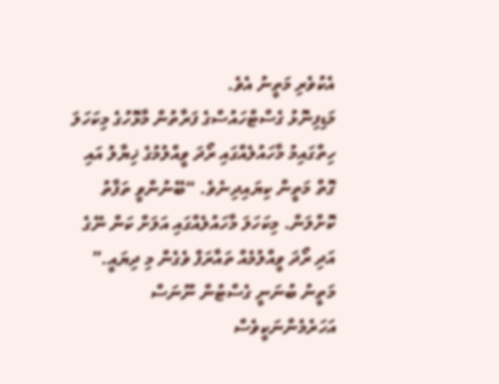އެކުވެރި މަތީނު އެވެ.
މަޑިފިނޮޅު ގެސްޓްހައުސްގެ ފަރާތުން މާޅޮހުގެ މިކަހަލަ ހިތްގައިމު މާހައުލެއްގައި ރޯދަ ވީއްލުމުގެ ޚިޔާލު އައި ގޮތް މަތީން ކިޔައިދިނެވެ. “ބޭނުންވީ ތަފާތު ކޮށްލަން. މިކަހަލަ މާހައުލެއްގައި އަލަށް ކަން ނޭގެ އަދި ރޯދަ ވީއްލުމެއް ތައާރަފް ވެގެން މި ދިޔައީ.”
މަތީނު ބުނަނީ ގެސްޓުން ނޫނަސް އަހަރެމެންނަކީވެސް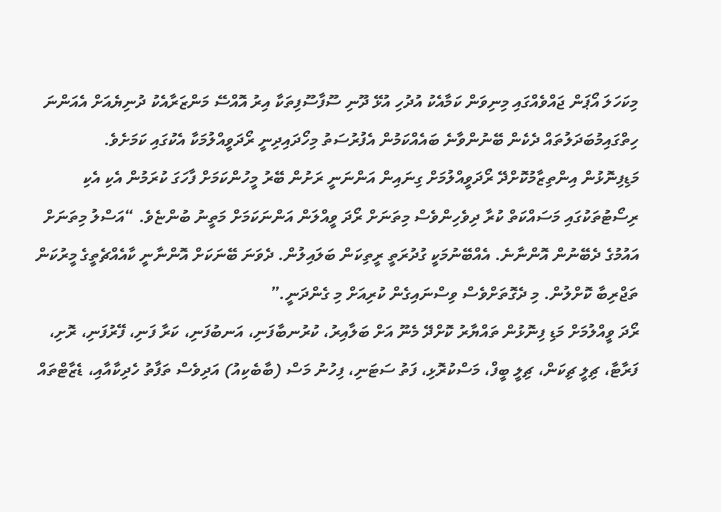މިކަހަލަ އޯޕަން ޖައްވެއްގައި މިނިވަން ކަމާއެކު އުދުހި އުޅޭ ދޫނި ސޫފާސޫފިތަކާ އިރު އޮއްސޭ މަންޒަރާއެކު ދުނިޔެއަށް އެއަންނަ ހިތްގައިމުބަދަލުތައް ދެކެން ބޭނުންވާނެ ބައެއްކަމުން އެފުރުސަތު މިހޯދައިދިނީ ރޯދަވީއްލުމަކާ އެކުގައި ކަމަށެވެ.
މަޑިފިނޮޅުން އިންތިޒާމުކޮށްދޭ ރޯދަވީއްލުމަށް ގިނައިން އަންނަނީ ރަށުން ބޭރު މީހުންކަމަށް ފާހަގަ ކުރަމުން އެކި އެކި ރިސޯޓުތަކުގައި މަސައްކަތް ކުރާ ދިވެހިންވެސް މިތަނަށް ރޯދަ ވީއްލަން އަންނަކަމަށް މަތީނު ބުންޏެވެ. “އަސްލު މިތަނަށް އައުމުގެ ދެބޭނުން އޮންނާނެ. އެއްބޭނުމަކީ ގުދުރަތީ ރީތިކަން ބަލައިލުން. ދެވަނަ ބޭނަކަށް އޮންނާނީ ކާއެއްޗެތީގެ މީރުކަން ތަޖްރިބާ ކޮށްލުން. މި ދެގޮތަށްވެސް ވިސްނައިގެން ކުރިއަށް މި ގެންދަނީ.”
ރޯދަ ވީއްލުމަށް މަޑި ފިނޮޅުން ތައްޔާރު ކޮށްދޭ މެނޫ އަށް ބަލާއިރު، ކުރުނބާފަނި، އަނބުފަނި، ކަރާ ފަނި، ފޭރުފަނި، ރޮށި، ފަރާޓާ، ޗިލީ ޗިކަން، ޗިލީ ބީފް، މަސްކުރޮޅި، ފަތު ސަޓަނި، ފިހުނު މަސް (ބާބެކިއު) އަދިވެސް ތަފާތު ހެދިކާއާއި، ޑެޒާޓްތައް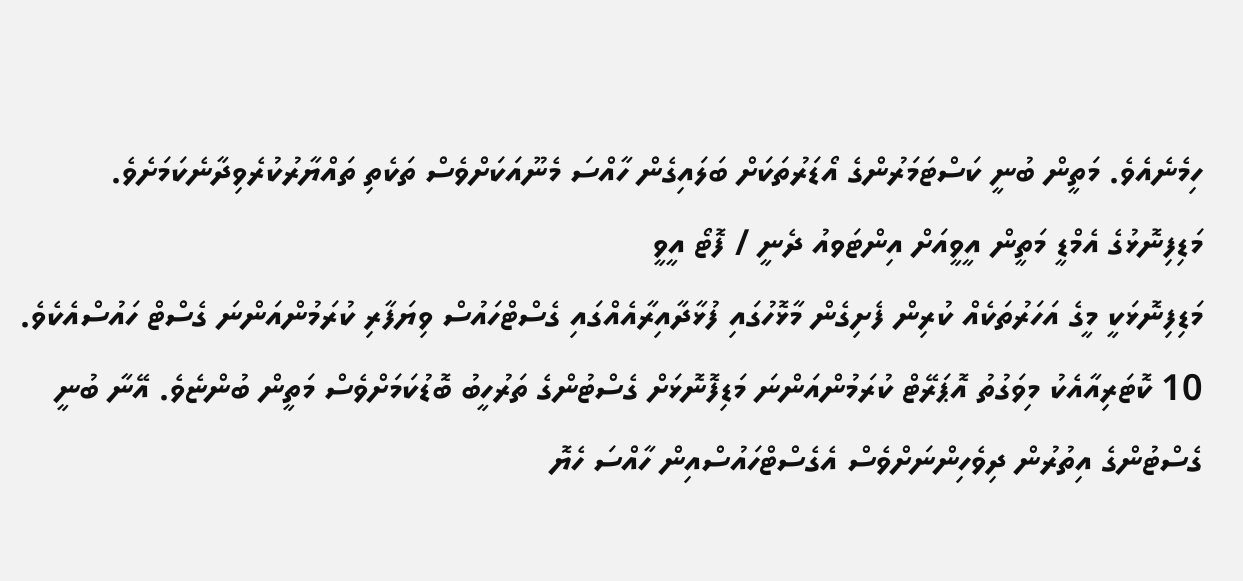ހިމެނެއެވެ. މަތީން ބުނީ ކަސްޓަމަރުންގެ އޯޑަރުތަކަށް ބަލައިގެން ހާއްސަ މެނޫއަކަށްވެސް ތަކެތި ތައްޔާރުކުރެވިދާނެކަމަށެވެ.
މަޑިފިނޮޅުގެ އެމްޑީ މަތީން އީވީއަށް އިންޓަވއު ދެނީ / ފޮޓޯ އީވީ
މަޑިފިނޮޅަކީ މީގެ އަހަރުތަކެއް ކުރިން ފެށިގެން މާޅޮހުގައި ފުޅާދާއިރާއެއްގައި ގެސްޓްހައުސް ވިޔަފާރި ކުރަމުންއަންނަ ގެސްޓް ހައުސްއެކެވެ. 10 ކޮޓަރިއާއެކު މިވަގުތު އޮޕަރޭޓް ކުރަމުންއަންނަ މަޑިފޮނޮޅަށް ގެސްޓުންގެ ތަރުހީބު ބޮޑުކަމަށްވެސް މަތީން ބުންޏެވެ. އޭނާ ބުނީ ގެސްޓުންގެ އިތުރުން ދިވެހިންނަށްވެސް އެގެސްޓްހައުސްއިން ހާއްސަ ހެޔޮ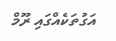އަގުތަކެއްގައި ރޫމް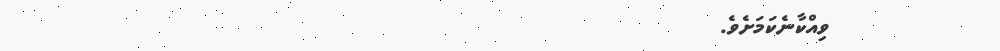ވިއްކާނެކަމަށެވެ.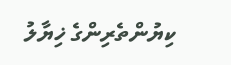ކިޔުންތެރިންގެ ޚިޔާލު